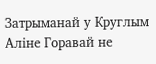Затрыманай у Круглым Аліне Горавай не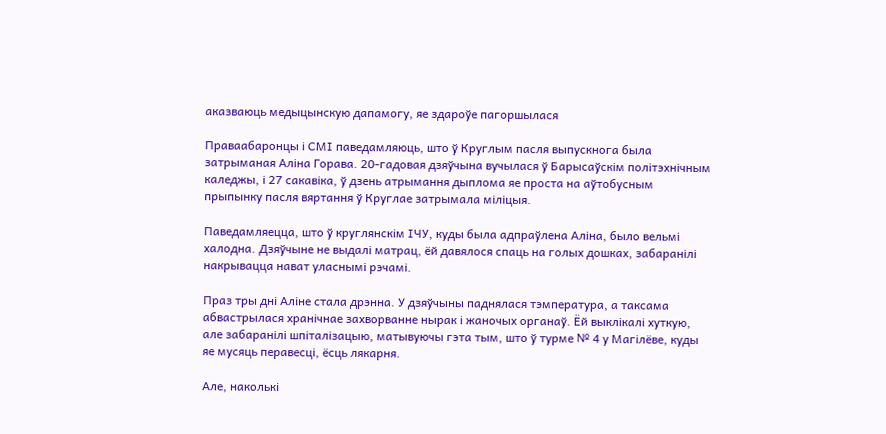аказваюць медыцынскую дапамогу, яе здароўе пагоршылася

Праваабаронцы і СМІ паведамляюць, што ў Круглым пасля выпускнога была затрыманая Аліна Горава. 20-гадовая дзяўчына вучылася ў Барысаўскім політэхнічным каледжы, і 27 сакавіка, ў дзень атрымання дыплома яе проста на аўтобусным прыпынку пасля вяртання ў Круглае затрымала міліцыя.

Паведамляецца, што ў круглянскім ІЧУ, куды была адпраўлена Аліна, было вельмі халодна. Дзяўчыне не выдалі матрац, ёй давялося спаць на голых дошках, забаранілі накрывацца нават уласнымі рэчамі.

Праз тры дні Аліне стала дрэнна. У дзяўчыны паднялася тэмпература, а таксама абвастрылася хранічнае захворванне нырак і жаночых органаў. Ёй выклікалі хуткую, але забаранілі шпіталізацыю, матывуючы гэта тым, што ў турме № 4 у Магілёве, куды яе мусяць перавесці, ёсць лякарня.

Але, наколькі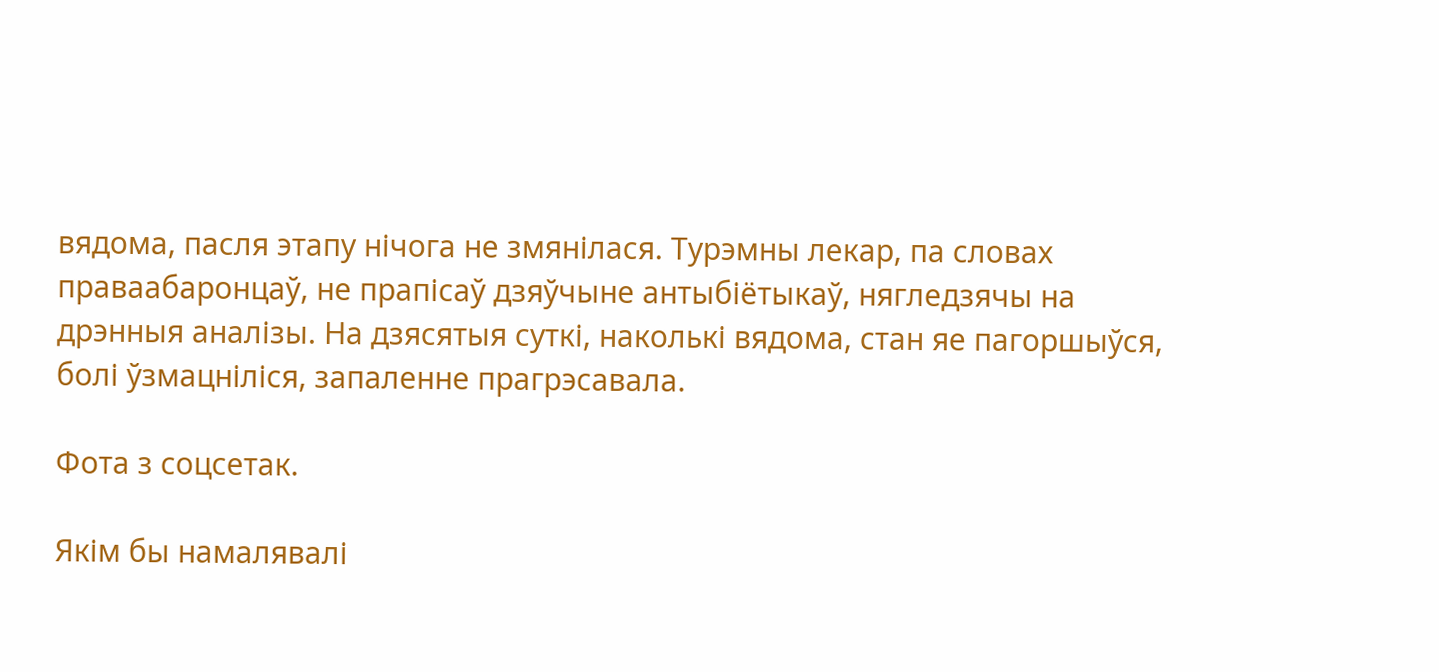вядома, пасля этапу нічога не змянілася. Турэмны лекар, па словах праваабаронцаў, не прапісаў дзяўчыне антыбіётыкаў, нягледзячы на дрэнныя аналізы. На дзясятыя суткі, наколькі вядома, стан яе пагоршыўся, болі ўзмацніліся, запаленне прагрэсавала.

Фота з соцсетак.

Якім бы намалявалі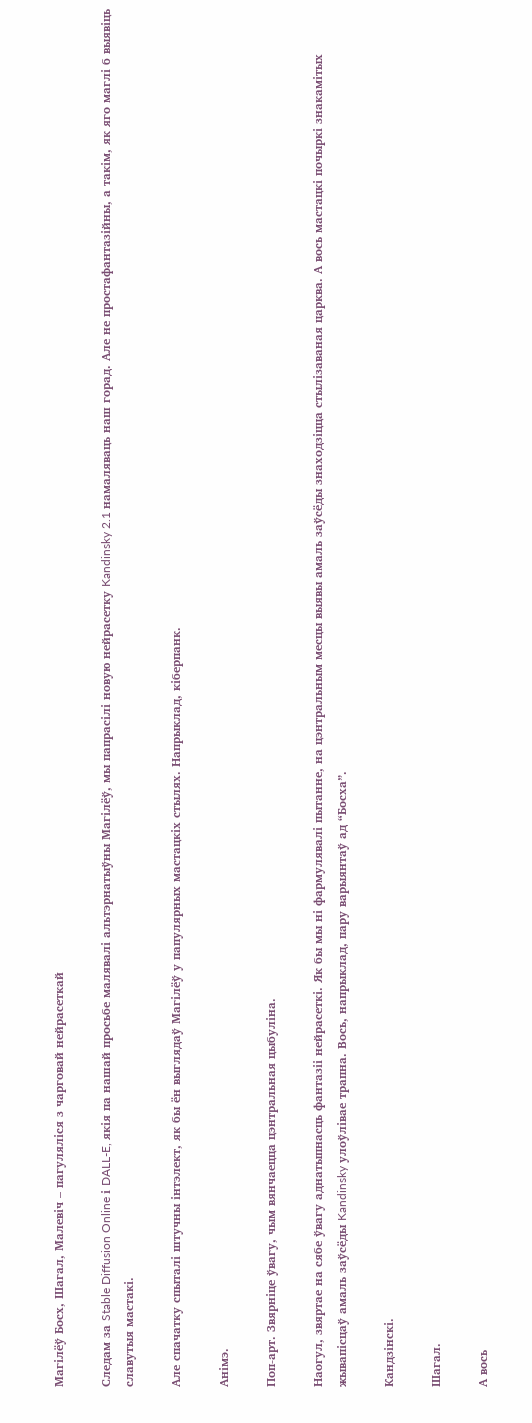Магілёў Босх, Шагал, Малевіч – пагуляліся з чарговай нейрасеткай

Следам за Stable Diffusion Online і DALL-E, якія па нашай просьбе малявалі альтэрнатыўны Магілёў, мы папрасілі новую нейрасетку Kandinsky 2.1 намаляваць наш горад. Але не простафантазійны, а такім, як яго маглі б выявіць славутыя мастакі.

Але спачатку спыталі штучны інтэлект, як бы ён выглядаў Магілёў у папулярных мастацкіх стылях. Напрыклад, кіберпанк.

Анімэ.

Поп-арт. Звярніце ўвагу, чым вянчаецца цэнтральная цыбуліна.

Наогул, звяртае на сябе ўвагу аднатыпнасць фантазіі нейрасеткі. Як бы мы ні фармулявалі пытанне, на цэнтральным месцы выявы амаль заўсёды знаходзіцца стылізаваная царква. А вось мастацкі почыркі знакамітых жывапісцаў амаль заўсёды Kandinsky улоўлівае трапна. Вось, напрыклад, пару варыянтаў ад “Босха”.

Кандзінскі.

Шагал.

А вось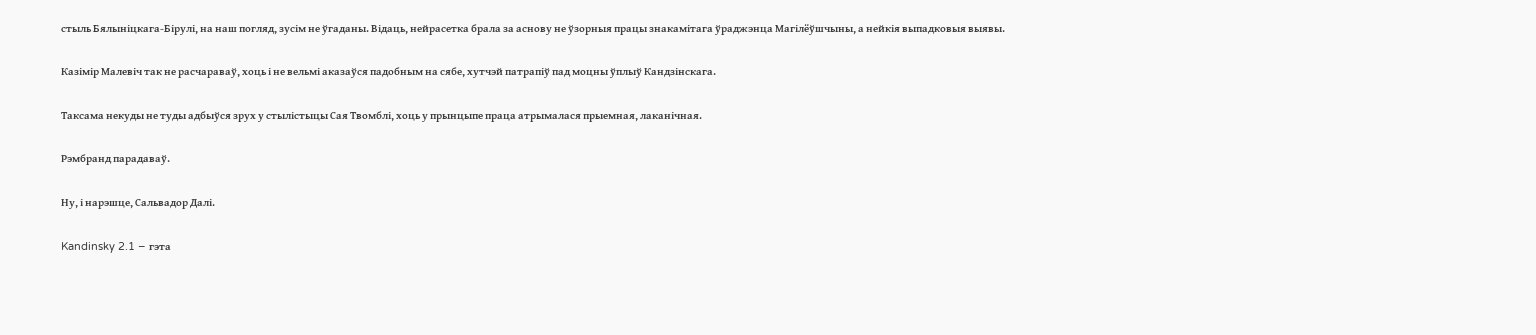стыль Бялыніцкага-Бірулі, на наш погляд, зусім не ўгаданы. Відаць, нейрасетка брала за аснову не ўзорныя працы знакамітага ўраджэнца Магілёўшчыны, а нейкія выпадковыя выявы.

Казімір Малевіч так не расчараваў, хоць і не вельмі аказаўся падобным на сябе, хутчэй патрапіў пад моцны ўплыў Кандзінскага.

Таксама некуды не туды адбыўся зрух у стылістыцы Сая Твомблі, хоць у прынцыпе праца атрымалася прыемная, лаканічная.

Рэмбранд парадаваў.

Ну, і нарэшце, Сальвадор Далі.

Kandinsky 2.1 – гэта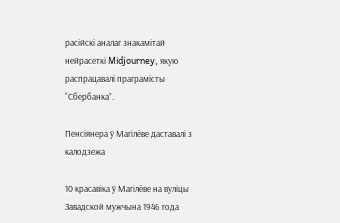расійскі аналаг знакамітай нейрасеткі Midjourney, якую распрацавалі праграмісты “Сбербанка”.

Пенсіянера ў Магілёве даставалі з калодзежа

10 красавіка ў Магілёве на вуліцы Завадской мужчына 1946 года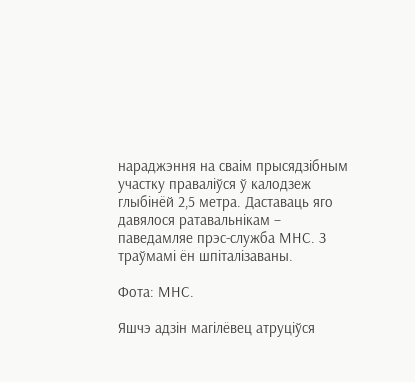нараджэння на сваім прысядзібным участку праваліўся ў калодзеж глыбінёй 2,5 метра. Даставаць яго давялося ратавальнікам – паведамляе прэс-служба МНС. З траўмамі ён шпіталізаваны.

Фота: МНС.

Яшчэ адзін магілёвец атруціўся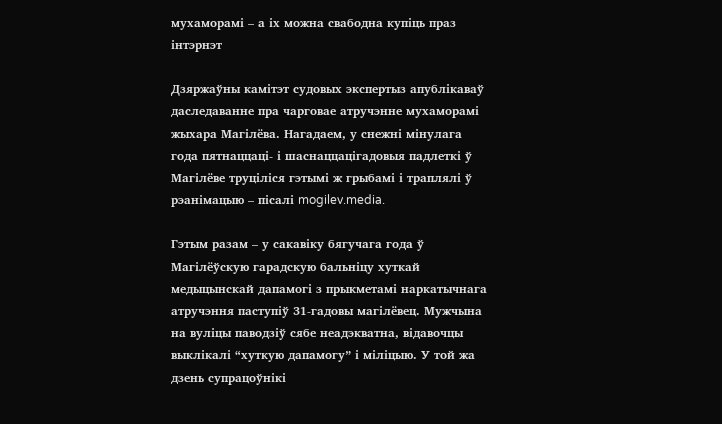мухаморамі – а іх можна свабодна купіць праз інтэрнэт

Дзяржаўны камітэт судовых экспертыз апублікаваў даследаванне пра чарговае атручэнне мухаморамі жыхара Магілёва. Нагадаем, у снежні мінулага года пятнаццаці- і шаснаццацігадовыя падлеткі ў Магілёве труціліся гэтымі ж грыбамі і траплялі ў рэанімацыю – пісалі mogilev.media.

Гэтым разам – у сакавіку бягучага года ў Магілёўскую гарадскую бальніцу хуткай медыцынскай дапамогі з прыкметамі наркатычнага атручэння паступіў 31-гадовы магілёвец. Мужчына на вуліцы паводзіў сябе неадэкватна, відавочцы выклікалі “хуткую дапамогу” і міліцыю. У той жа дзень супрацоўнікі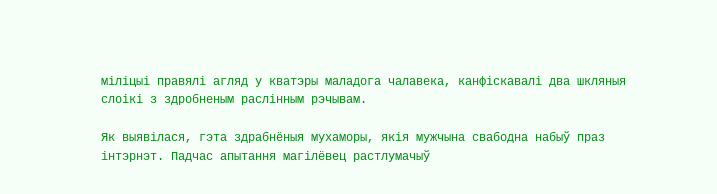міліцыі правялі агляд у кватэры маладога чалавека, канфіскавалі два шкляныя слоікі з здробненым раслінным рэчывам.

Як выявілася, гэта здрабнёныя мухаморы, якія мужчына свабодна набыў праз інтэрнэт. Падчас апытання магілёвец растлумачыў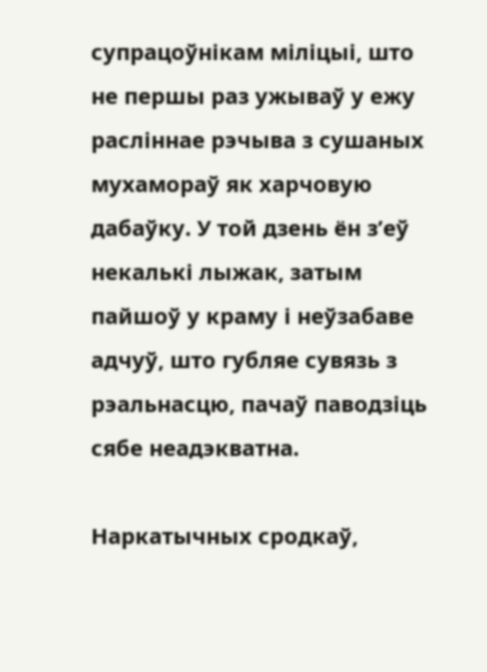супрацоўнікам міліцыі, што не першы раз ужываў у ежу расліннае рэчыва з сушаных мухамораў як харчовую дабаўку. У той дзень ён з’еў некалькі лыжак, затым пайшоў у краму і неўзабаве адчуў, што губляе сувязь з рэальнасцю, пачаў паводзіць сябе неадэкватна.

Наркатычных сродкаў,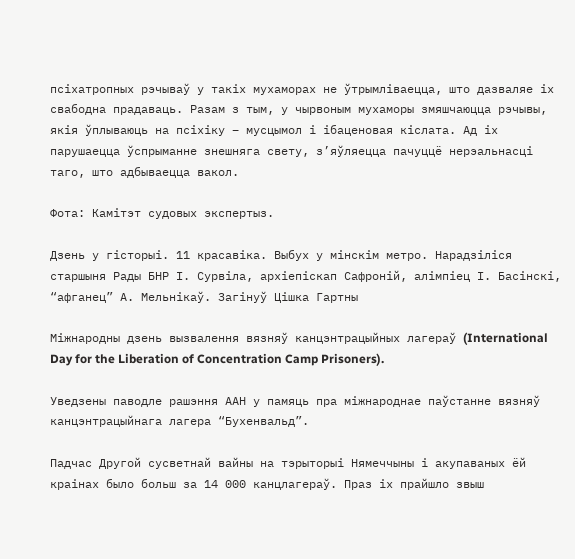псіхатропных рэчываў у такіх мухаморах не ўтрымліваецца, што дазваляе іх свабодна прадаваць. Разам з тым, у чырвоным мухаморы змяшчаюцца рэчывы, якія ўплываюць на псіхіку – мусцымол і ібаценовая кіслата. Ад іх парушаецца ўспрыманне знешняга свету, з’яўляецца пачуццё нерэальнасці таго, што адбываецца вакол.

Фота: Камітэт судовых экспертыз.

Дзень у гісторыі. 11 красавіка. Выбух у мінскім метро. Нарадзіліся старшыня Рады БНР І. Сурвіла, архіепіскап Сафроній, алімпіец І. Басінскі, “афганец” А. Мельнікаў. Загінуў Цішка Гартны

Міжнародны дзень вызвалення вязняў канцэнтрацыйных лагераў (International Day for the Liberation of Concentration Camp Prisoners).

Уведзены паводле рашэння ААН у памяць пра міжнароднае паўстанне вязняў канцэнтрацыйнага лагера “Бухенвальд”.

Падчас Другой сусветнай вайны на тэрыторыі Нямеччыны і акупаваных ёй краінах было больш за 14 000 канцлагераў. Праз іх прайшло звыш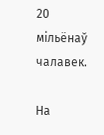20 мільёнаў чалавек.

На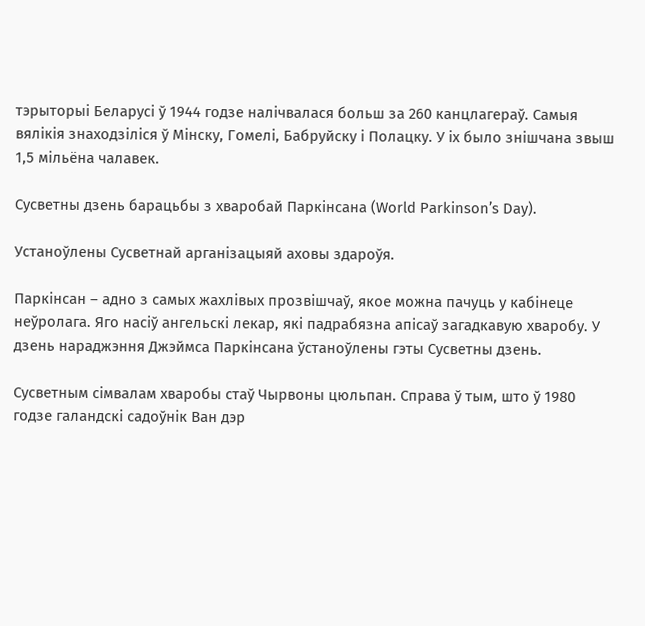тэрыторыі Беларусі ў 1944 годзе налічвалася больш за 260 канцлагераў. Самыя вялікія знаходзіліся ў Мінску, Гомелі, Бабруйску і Полацку. У іх было знішчана звыш 1,5 мільёна чалавек.

Сусветны дзень барацьбы з хваробай Паркінсана (World Parkinson’s Day).

Устаноўлены Сусветнай арганізацыяй аховы здароўя.

Паркінсан – адно з самых жахлівых прозвішчаў, якое можна пачуць у кабінеце неўролага. Яго насіў ангельскі лекар, які падрабязна апісаў загадкавую хваробу. У дзень нараджэння Джэймса Паркінсана ўстаноўлены гэты Сусветны дзень.

Сусветным сімвалам хваробы стаў Чырвоны цюльпан. Справа ў тым, што ў 1980 годзе галандскі садоўнік Ван дэр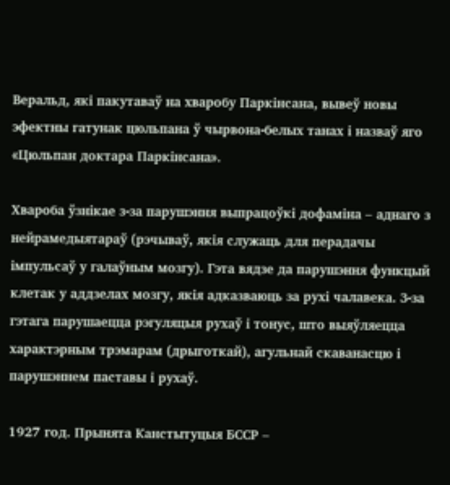Веральд, які пакутаваў на хваробу Паркінсана, вывеў новы эфектны гатунак цюльпана ў чырвона-белых танах і назваў яго «Цюльпан доктара Паркінсана».

Хвароба ўзнікае з-за парушэння выпрацоўкі дофаміна – аднаго з нейрамедыятараў (рэчываў, якія служаць для перадачы імпульсаў у галаўным мозгу). Гэта вядзе да парушэння функцый клетак у аддзелах мозгу, якія адказваюць за рухі чалавека. З-за гэтага парушаецца рэгуляцыя рухаў і тонус, што выяўляецца характэрным трэмарам (дрыготкай), агульнай скаванасцю і парушэннем паставы і рухаў.

1927 год. Прынята Канстытуцыя БССР –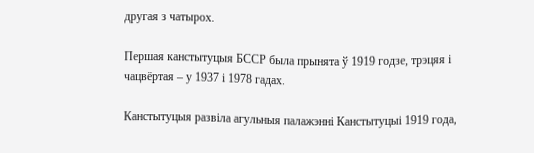другая з чатырох.

Першая канстытуцыя БССР была прынята ў 1919 годзе, трэцяя і чацвёртая – у 1937 і 1978 гадах.

Канстытуцыя развіла агульныя палажэнні Канстытуцыі 1919 года,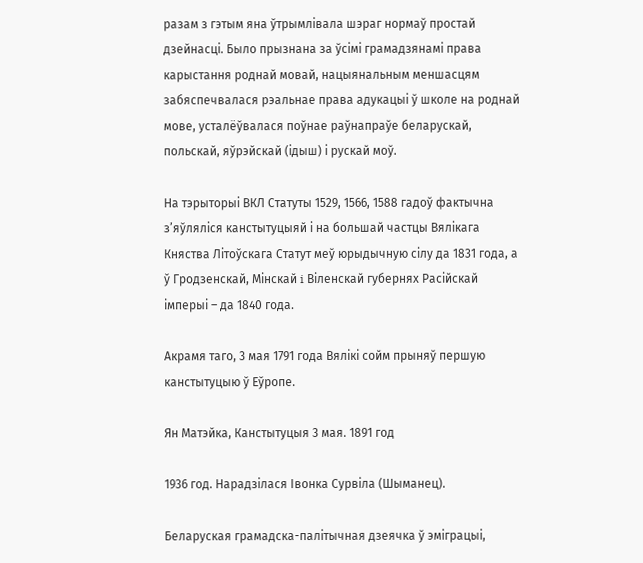разам з гэтым яна ўтрымлівала шэраг нормаў простай дзейнасці. Было прызнана за ўсімі грамадзянамі права карыстання роднай мовай, нацыянальным меншасцям забяспечвалася рэальнае права адукацыі ў школе на роднай мове, усталёўвалася поўнае раўнапраўе беларускай, польскай, яўрэйскай (ідыш) і рускай моў.

На тэрыторыі ВКЛ Статуты 1529, 1566, 1588 гадоў фактычна з’яўляліся канстытуцыяй і на большай частцы Вялікага Княства Літоўскага Статут меў юрыдычную сілу да 1831 года, а ў Гродзенскай, Мінскай i Вiленскай губернях Расійскай імперыі – да 1840 года.

Акрамя таго, 3 мая 1791 года Вялікі сойм прыняў першую канстытуцыю ў Еўропе.

Ян Матэйка, Канстытуцыя 3 мая. 1891 год

1936 год. Нарадзілася Івонка Сурвіла (Шыманец).

Беларуская грамадска-палітычная дзеячка ў эміграцыі,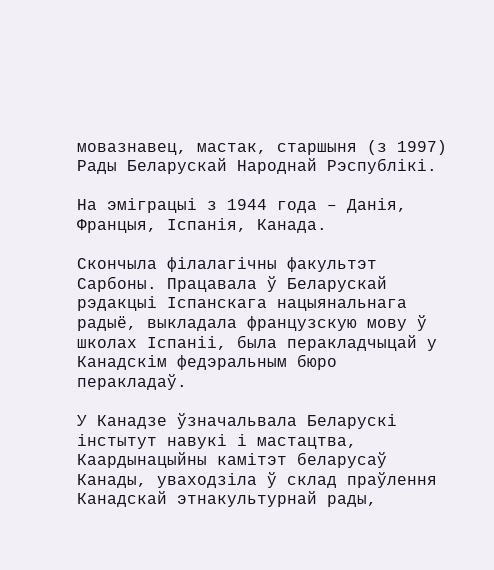мовазнавец, мастак, старшыня (з 1997) Рады Беларускай Народнай Рэспублікі.

На эміграцыі з 1944 года – Данія, Францыя, Іспанія, Канада.

Скончыла філалагічны факультэт Сарбоны. Працавала ў Беларускай рэдакцыі Іспанскага нацыянальнага радыё, выкладала французскую мову ў школах Іспаніі, была перакладчыцай у Канадскім федэральным бюро перакладаў.

У Канадзе ўзначальвала Беларускі інстытут навукі і мастацтва, Каардынацыйны камітэт беларусаў Канады, уваходзіла ў склад праўлення Канадскай этнакультурнай рады,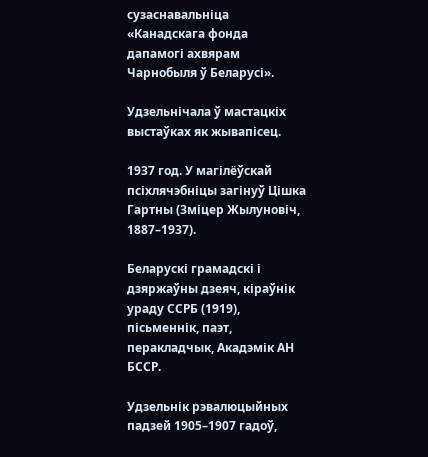сузаснавальніца «Канадскага фонда дапамогі ахвярам Чарнобыля ў Беларусі».

Удзельнічала ў мастацкіх выстаўках як жывапісец.

1937 год. У магілёўскай псіхлячэбніцы загінуў Цішка Гартны (Зміцер Жылуновіч, 1887–1937).

Беларускі грамадскі і дзяржаўны дзеяч, кіраўнік ураду ССРБ (1919), пісьменнік, паэт, перакладчык, Акадэмік АН БССР.

Удзельнік рэвалюцыйных падзей 1905–1907 гадоў,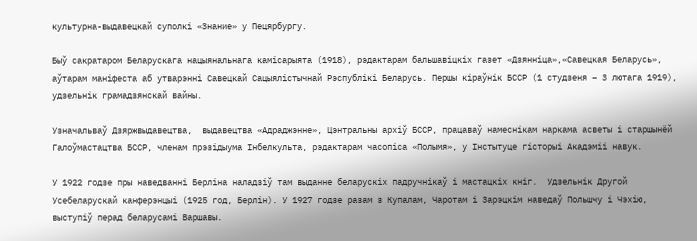культурна-выдавецкай суполкі «Знание» у Пецярбургу.

Быў сакратаром Беларускага нацыянальнага камісарыята (1918), рэдактарам бальшавіцкіх газет «Дзянніца»,«Савецкая Беларусь», аўтарам маніфеста аб утварэнні Савецкай Сацыялістычнай Рэспублікі Беларусь. Першы кіраўнік БССР (1 студзеня – 3 лютага 1919), удзельнік грамадзянскай вайны.

Узначальваў Дзяржвыдавецтва,  выдавецтва «Адраджэнне», Цэнтральны архіў БССР, працаваў намеснікам наркама асветы і старшынёй Галоўмастацтва БССР, членам прэзідыума Інбелкульта, рэдактарам часопіса «Полымя», у Інстытуце гісторыі Акадэміі навук.

У 1922 годзе пры наведванні Берліна наладзіў там выданне беларускіх падручнікаў і мастацкіх кніг.  Удзельнік Другой Усебеларускай канферэнцыі (1925 год, Берлін). У 1927 годзе разам з Купалам, Чаротам і Зарэцкім наведаў Польшчу і Чэхію, выступіў перад беларусамі Варшавы.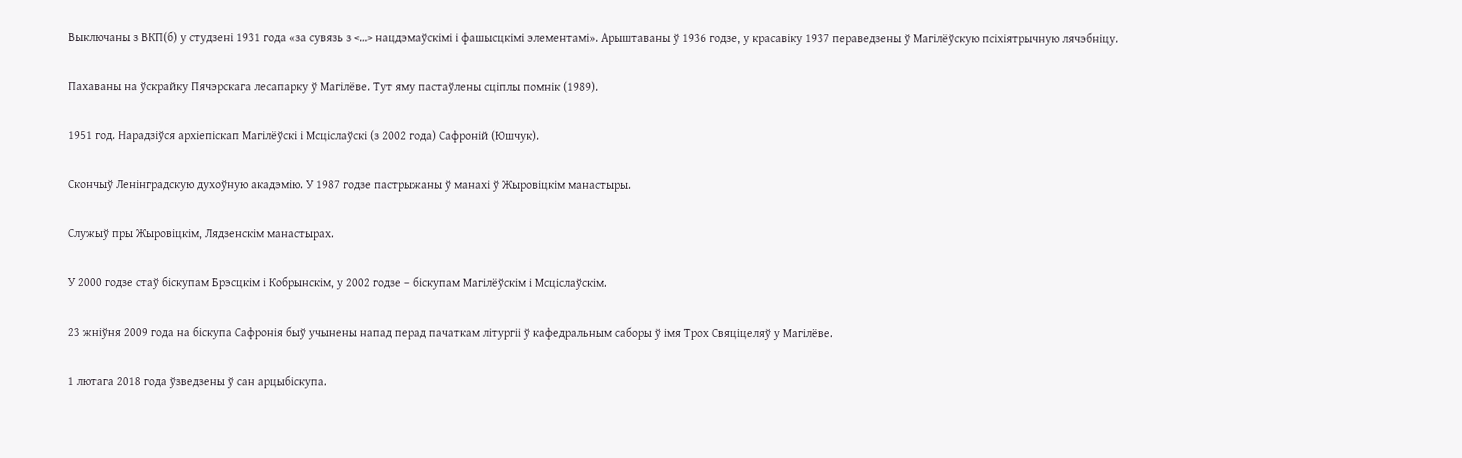Выключаны з ВКП(б) у студзені 1931 года «за сувязь з <…> нацдэмаўскімі і фашысцкімі элементамі». Арыштаваны ў 1936 годзе, у красавіку 1937 пераведзены ў Магілёўскую псіхіятрычную лячэбніцу.

Пахаваны на ўскрайку Пячэрскага лесапарку ў Магілёве. Тут яму пастаўлены сціплы помнік (1989).

1951 год. Нарадзіўся архіепіскап Магілёўскі і Мсціслаўскі (з 2002 года) Сафроній (Юшчук).

Скончыў Ленінградскую духоўную акадэмію. У 1987 годзе пастрыжаны ў манахі ў Жыровіцкім манастыры.

Служыў пры Жыровіцкім, Лядзенскім манастырах.

У 2000 годзе стаў біскупам Брэсцкім і Кобрынскім, у 2002 годзе – біскупам Магілёўскім і Мсціслаўскім.

23 жніўня 2009 года на біскупа Сафронія быў учынены напад перад пачаткам літургіі ў кафедральным саборы ў імя Трох Свяціцеляў у Магілёве.

1 лютага 2018 года ўзведзены ў сан арцыбіскупа.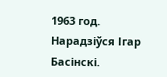1963 год. Нарадзіўся Ігар Басінскі.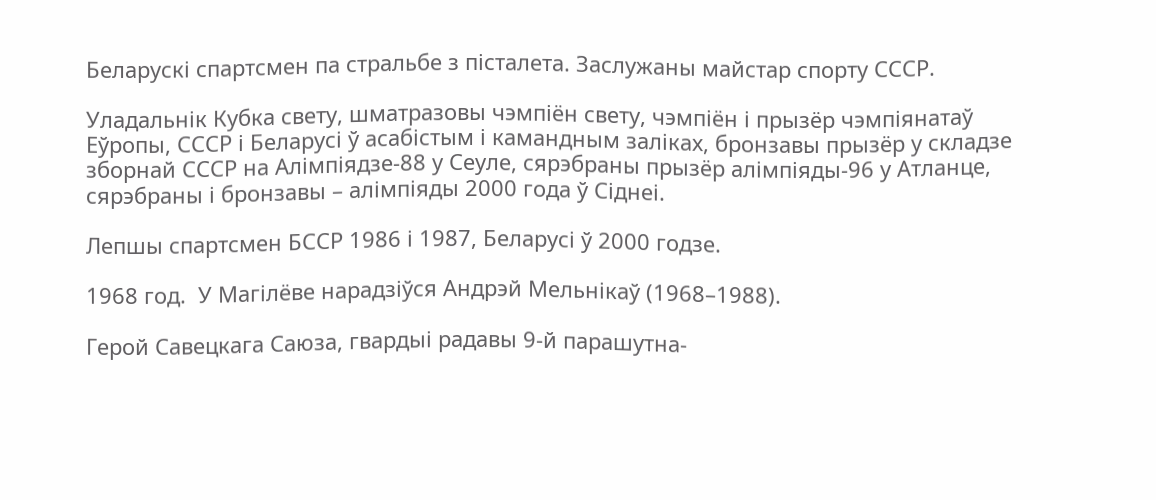Беларускі спартсмен па стральбе з пісталета. Заслужаны майстар спорту СССР.

Уладальнік Кубка свету, шматразовы чэмпіён свету, чэмпіён і прызёр чэмпіянатаў Еўропы, СССР і Беларусі ў асабістым і камандным заліках, бронзавы прызёр у складзе зборнай СССР на Алімпіядзе-88 у Сеуле, сярэбраны прызёр алімпіяды-96 у Атланце, сярэбраны і бронзавы – алімпіяды 2000 года ў Сіднеі.

Лепшы спартсмен БССР 1986 і 1987, Беларусі ў 2000 годзе.

1968 год.  У Магілёве нарадзіўся Андрэй Мельнікаў (1968–1988).

Герой Савецкага Саюза, гвардыі радавы 9-й парашутна-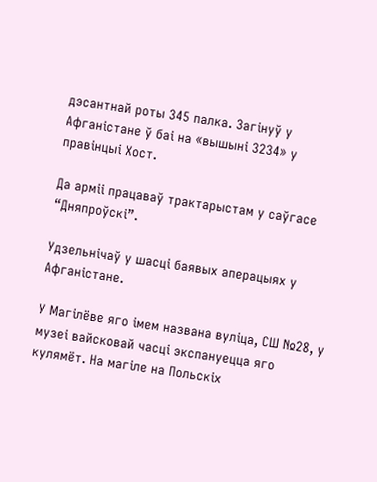дэсантнай роты 345 палка. Загінуў у  Афганістане ў баі на «вышыні 3234» у правінцыі Хост.

Да арміі працаваў трактарыстам у саўгасе “Дняпроўскі”.

Удзельнічаў у шасці баявых аперацыях у Афганістане.

У Магілёве яго імем названа вуліца, СШ №28, у музеі вайсковай часці экспануецца яго кулямёт. На магіле на Польскіх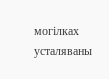могілках усталяваны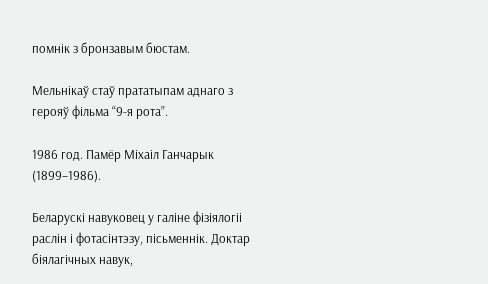помнік з бронзавым бюстам.

Мельнікаў стаў прататыпам аднаго з герояў фільма “9-я рота”.

1986 год. Памёр Міхаіл Ганчарык (1899–1986).

Беларускі навуковец у галіне фізіялогіі раслін і фотасінтэзу, пісьменнік. Доктар біялагічных навук,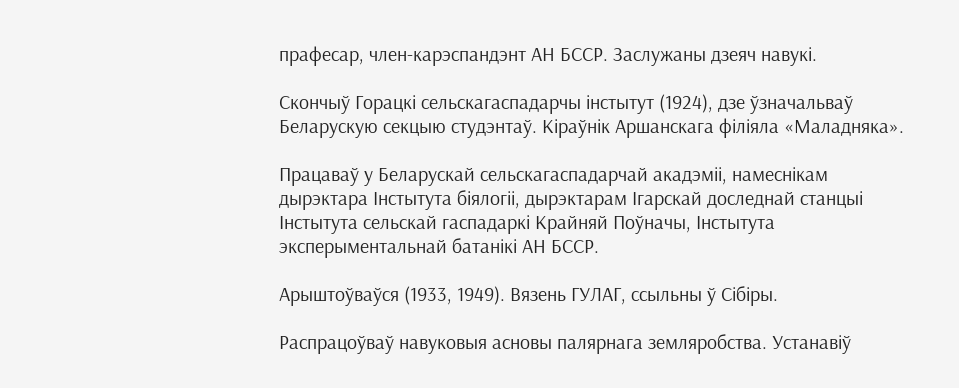прафесар, член-карэспандэнт АН БССР. Заслужаны дзеяч навукі.

Скончыў Горацкі сельскагаспадарчы інстытут (1924), дзе ўзначальваў Беларускую секцыю студэнтаў. Кіраўнік Аршанскага філіяла «Маладняка».

Працаваў у Беларускай сельскагаспадарчай акадэміі, намеснікам дырэктара Інстытута біялогіі, дырэктарам Ігарскай доследнай станцыі Інстытута сельскай гаспадаркі Крайняй Поўначы, Інстытута эксперыментальнай батанікі АН БССР.

Арыштоўваўся (1933, 1949). Вязень ГУЛАГ, ссыльны ў Сібіры.

Распрацоўваў навуковыя асновы палярнага земляробства. Устанавіў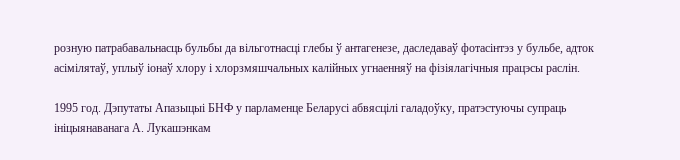розную патрабавальнасць бульбы да вільготнасці глебы ў антагенезе, даследаваў фотасінтэз у бульбе, адток асімілятаў, уплыў іонаў хлору і хлорзмяшчальных калійных угнаенняў на фізіялагічныя працэсы раслін.

1995 год. Дэпутаты Апазыцыі БНФ у парламенце Беларусі абвясцілі галадоўку, пратэстуючы супраць ініцыянаванага А. Лукашэнкам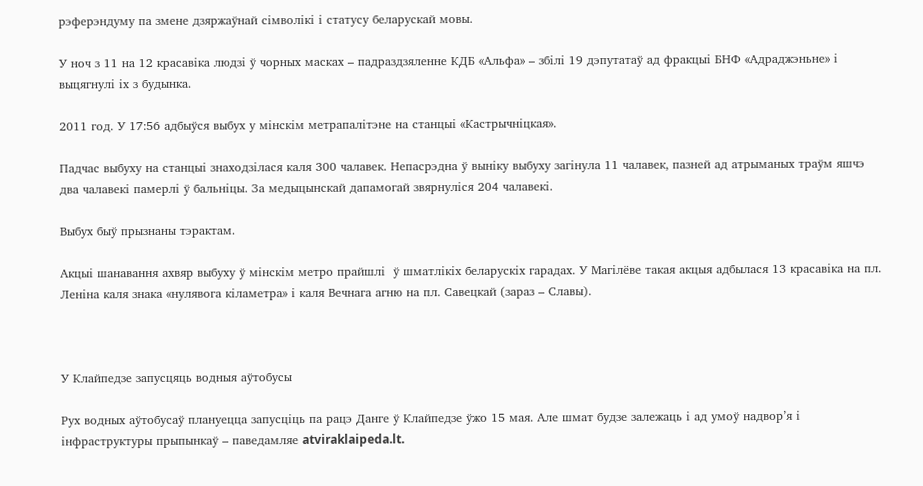рэферэндуму па змене дзяржаўнай сімволікі і статусу беларускай мовы.

У ноч з 11 на 12 красавіка людзі ў чорных масках – падраздзяленне КДБ «Альфа» – збілі 19 дэпутатаў ад фракцыі БНФ «Адраджэньне» і выцягнулі іх з будынка.

2011 год. У 17:56 адбыўся выбух у мінскім метрапалітэне на станцыі «Кастрычніцкая».

Падчас выбуху на станцыі знаходзілася каля 300 чалавек. Непасрэдна ў выніку выбуху загінула 11 чалавек, пазней ад атрыманых траўм яшчэ два чалавекі памерлі ў бальніцы. За медыцынскай дапамогай звярнуліся 204 чалавекі.

Выбух быў прызнаны тэрактам.

Акцыі шанавання ахвяр выбуху ў мінскім метро прайшлі  ў шматлікіх беларускіх гарадах. У Магілёве такая акцыя адбылася 13 красавіка на пл. Леніна каля знака «нулявога кіламетра» і каля Вечнага агню на пл. Савецкай (зараз – Славы).



У Клайпедзе запусцяць водныя аўтобусы

Рух водных аўтобусаў плануецца запусціць па рацэ Данге ў Клайпедзе ўжо 15 мая. Але шмат будзе залежаць і ад умоў надвор’я і інфраструктуры прыпынкаў – паведамляе atviraklaipeda.lt.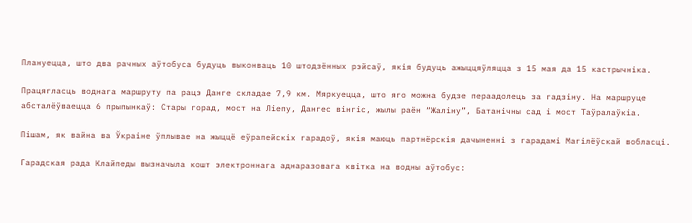Плануецца, што два рачных аўтобуса будуць выконваць 10 штодзённых рэйсаў, якія будуць ажыццяўляцца з 15 мая да 15 кастрычніка.

Працягласць воднага маршруту па рацэ Данге складае 7,9 км. Мяркуецца, што яго можна будзе пераадолець за гадзіну. На маршруце абсталёўваецца 6 прыпынкаў: Стары горад, мост на Ліепу, Дангес вінгіс, жылы раён “Жаліну”, Батанічны сад і мост Таўралаўкіа.

Пішам, як вайна ва Ўкраіне ўплывае на жыццё еўрапейскіх гарадоў, якія маюць партнёрскія дачыненні з гарадамі Магілёўскай вобласці.

Гарадская рада Клайпеды вызначыла кошт электроннага аднаразовага квітка на водны аўтобус: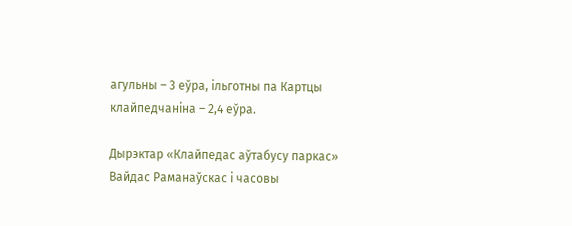агульны – 3 еўра, ільготны па Картцы клайпедчаніна – 2,4 еўра.

Дырэктар «Клайпедас аўтабусу паркас» Вайдас Раманаўскас і часовы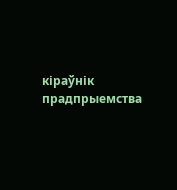кіраўнік прадпрыемства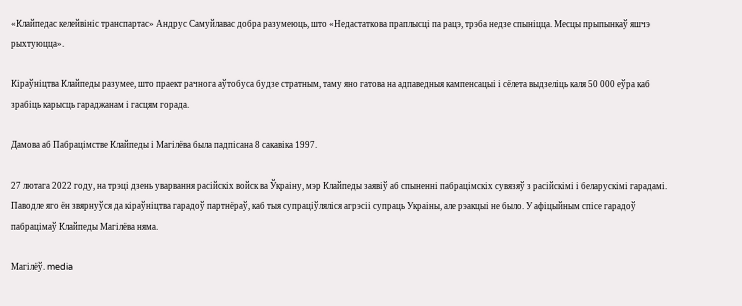«Клайпедас келейвініс транспартас» Андрус Самуйлавас добра разумеюць, што «Недастаткова праплысці па рацэ, трэба недзе спыніцца. Месцы прыпынкаў яшчэ рыхтуюцца».

Кіраўніцтва Клайпеды разумее, што праект рачнога аўтобуса будзе стратным, таму яно гатова на адпаведныя кампенсацыі і сёлета выдзеліць каля 50 000 еўра каб зрабіць карысць гараджанам і гасцям горада.

Дамова аб Пабрацімстве Клайпеды і Магілёва была падпісана 8 сакавіка 1997.

27 лютага 2022 году, на трэці дзень уварвання расійскіх войск ва Ўкраіну, мэр Клайпеды заявіў аб спыненні пабрацімскіх сувязяў з расійскімі і беларускімі гарадамі. Паводле яго ён звярнуўся да кіраўніцтва гарадоў партнёраў, каб тыя супраціўляліся агрэсіі супраць Украіны, але рэакцыі не было. У афіцыйным спісе гарадоў пабрацімаў Клайпеды Магілёва няма.

Магілёў. media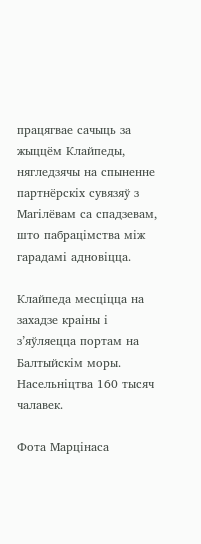працягвае сачыць за жыццём Клайпеды, нягледзячы на спыненне партнёрскіх сувязяў з Магілёвам са спадзевам, што пабрацімства між гарадамі адновіцца.

Клайпеда месціцца на захадзе краіны і з’яўляецца портам на Балтыйскім моры. Насельніцтва 160 тысяч чалавек.

Фота Марцінаса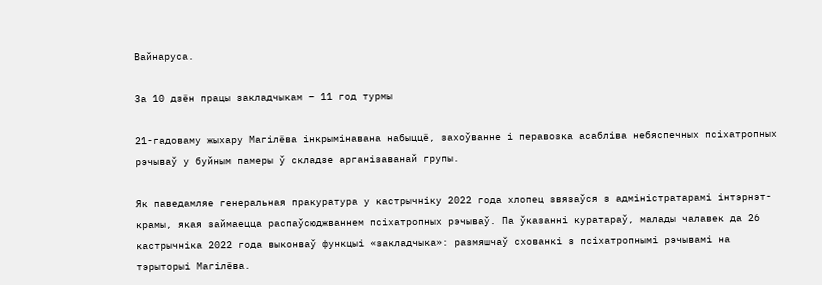Вайнаруса.

За 10 дзён працы закладчыкам – 11 год турмы

21-гадоваму жыхару Магілёва інкрымінавана набыццё, захоўванне і перавозка асабліва небяспечных псіхатропных рэчываў у буйным памеры ў складзе арганізаванай групы.

Як паведамляе генеральная пракуратура у кастрычніку 2022 года хлопец звязаўся з адміністратарамі інтэрнэт-крамы, якая займаецца распаўсюджваннем псіхатропных рэчываў. Па ўказанні куратараў, малады чалавек да 26 кастрычніка 2022 года выконваў функцыі «закладчыка»: размяшчаў схованкі з псіхатропнымі рэчывамі на тэрыторыі Магілёва.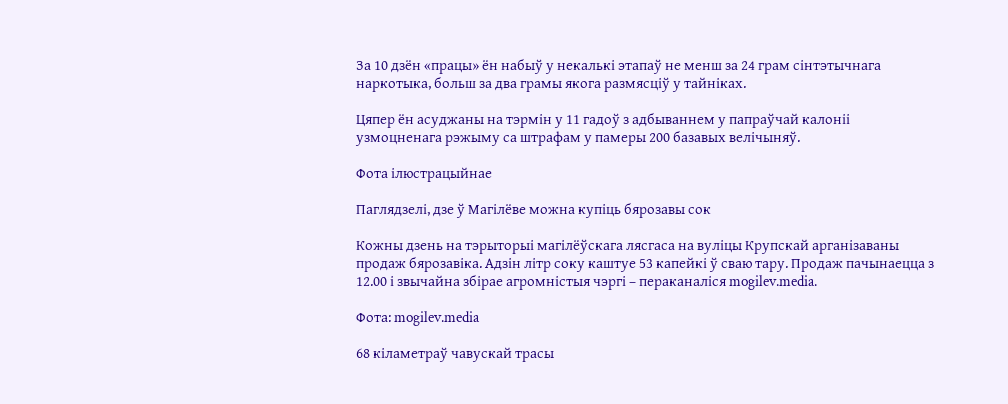За 10 дзён «працы» ён набыў у некалькі этапаў не менш за 24 грам сінтэтычнага наркотыка, больш за два грамы якога размясціў у тайніках.

Цяпер ён асуджаны на тэрмін у 11 гадоў з адбываннем у папраўчай калоніі узмоцненага рэжыму са штрафам у памеры 200 базавых велічыняў.

Фота ілюстрацыйнае

Паглядзелі, дзе ў Магілёве можна купіць бярозавы сок

Кожны дзень на тэрыторыі магілёўскага лясгаса на вуліцы Крупскай арганізаваны продаж бярозавіка. Адзін літр соку каштуе 53 капейкі ў сваю тару. Продаж пачынаецца з 12.00 і звычайна збірае агромністыя чэргі – пераканаліся mogilev.media.

Фота: mogilev.media

68 кіламетраў чавускай трасы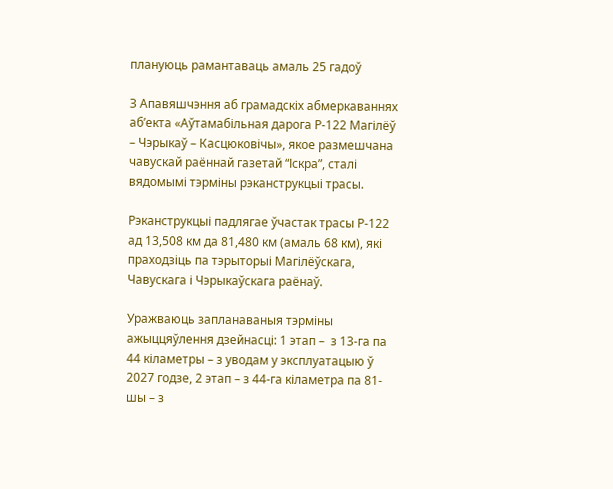плануюць рамантаваць амаль 25 гадоў

З Апавяшчэння аб грамадскіх абмеркаваннях аб’екта «Аўтамабільная дарога Р-122 Магілёў – Чэрыкаў – Касцюковічы», якое размешчана чавускай раённай газетай “Іскра”, сталі вядомымі тэрміны рэканструкцыі трасы.

Рэканструкцыі падлягае ўчастак трасы Р-122  ад 13,508 км да 81,480 км (амаль 68 км), які праходзіць па тэрыторыі Магілёўскага, Чавускага і Чэрыкаўскага раёнаў.

Уражваюць запланаваныя тэрміны ажыццяўлення дзейнасці: 1 этап –  з 13-га па 44 кіламетры – з уводам у эксплуатацыю ў 2027 годзе, 2 этап – з 44-га кіламетра па 81-шы – з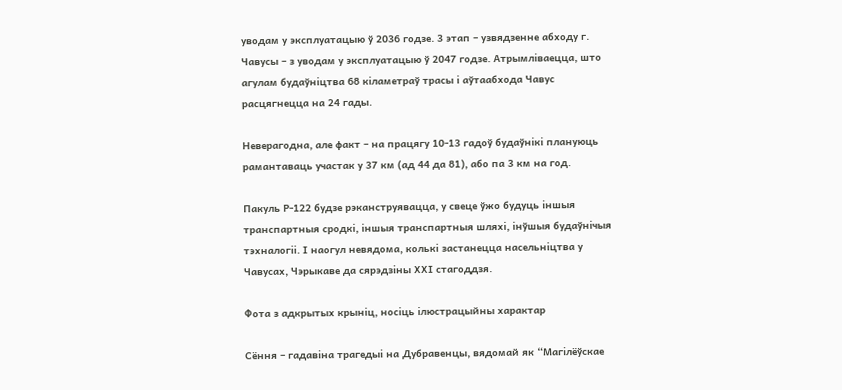уводам у эксплуатацыю ў 2036 годзе. 3 этап – узвядзенне абходу г. Чавусы – з уводам у эксплуатацыю ў 2047 годзе. Атрымліваецца, што агулам будаўніцтва 68 кіламетраў трасы і аўтаабхода Чавус расцягнецца на 24 гады.

Неверагодна, але факт – на працягу 10-13 гадоў будаўнікі плануюць рамантаваць участак у 37 км (ад 44 да 81), або па 3 км на год.

Пакуль Р-122 будзе рэканструявацца, у свеце ўжо будуць іншыя транспартныя сродкі, іншыя транспартныя шляхі, інўшыя будаўнічыя тэхналогіі. І наогул невядома, колькі застанецца насельніцтва у Чавусах, Чэрыкаве да сярэдзіны ХХІ стагоддзя.

Фота з адкрытых крыніц, носіць ілюстрацыйны характар

Сёння – гадавіна трагедыі на Дубравенцы, вядомай як “Магілёўскае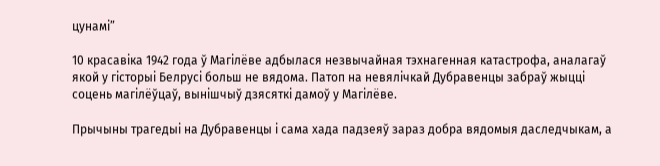цунамі”

10 красавіка 1942 года ў Магілёве адбылася незвычайная тэхнагенная катастрофа, аналагаў якой у гісторыі Белрусі больш не вядома. Патоп на невялічкай Дубравенцы забраў жыцці соцень магілёўцаў, вынішчыў дзясяткі дамоў у Магілёве.

Прычыны трагедыі на Дубравенцы і сама хада падзеяў зараз добра вядомыя даследчыкам, а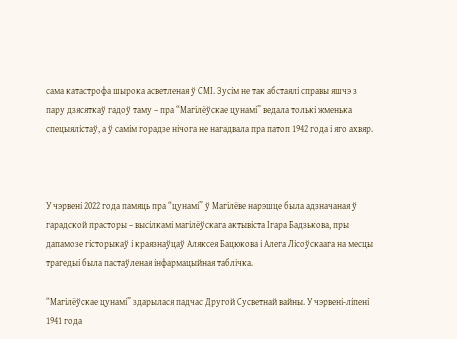сама катастрофа шырока асветленая ў СМІ. Зусім не так абстаялі справы яшчэ з пару дзясяткаў гадоў таму – пра “Магілёўскае цунамі” ведала толькі жменька спецыялістаў, а ў самім горадзе нічога не нагадвала пра патоп 1942 года і яго ахвяр.



У чэрвені 2022 года памяць пра “цунамі” ў Магілёве нарэшце была адзначаная ў гарадской прасторы – высілкамі магілёўскага актывіста Ігара Бадзькова, пры дапамозе гісторыкаў і краязнаўцаў Аляксея Бацюкова і Алега Лісоўскаага на месцы трагедыі была пастаўленая інфармацыйная таблічка.

“Магілёўскае цунамі” здарылася падчас Другой Сусветнай вайны. У чэрвені-ліпені 1941 года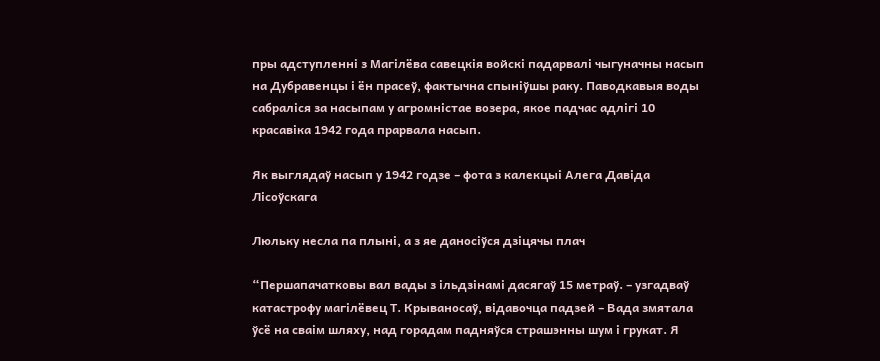пры адступленні з Магілёва савецкія войскі падарвалі чыгуначны насып на Дубравенцы і ён прасеў, фактычна спыніўшы раку. Паводкавыя воды сабраліся за насыпам у агромністае возера, якое падчас адлігі 10 красавіка 1942 года прарвала насып.

Як выглядаў насып у 1942 годзе – фота з калекцыі Алега Давіда Лісоўскага

Люльку несла па плыні, а з яе даносіўся дзіцячы плач

“Першапачатковы вал вады з ільдзінамі дасягаў 15 метраў. – узгадваў катастрофу магілёвец Т. Крываносаў, відавочца падзей – Вада змятала ўсё на сваім шляху, над горадам падняўся страшэнны шум і грукат. Я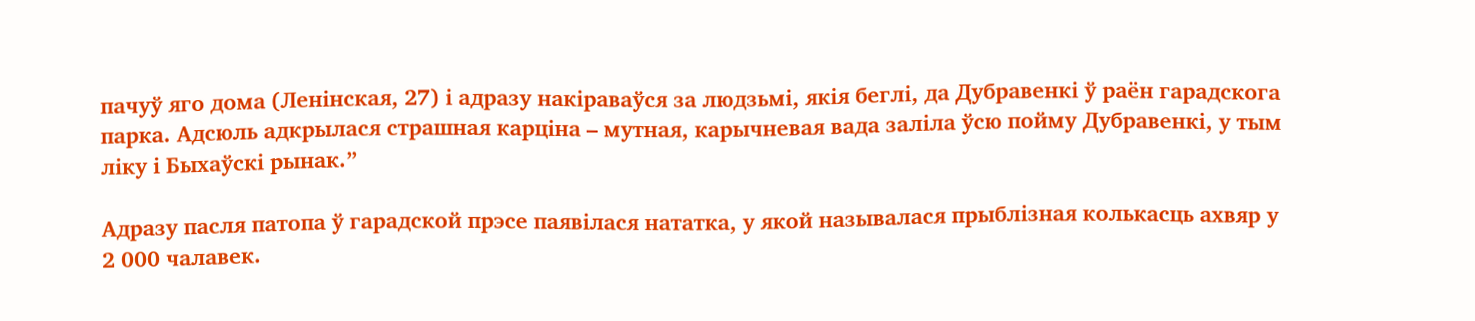пачуў яго дома (Ленінская, 27) і адразу накіраваўся за людзьмі, якія беглі, да Дубравенкі ў раён гарадскога парка. Адсюль адкрылася страшная карціна – мутная, карычневая вада заліла ўсю пойму Дубравенкі, у тым ліку і Быхаўскі рынак.”

Адразу пасля патопа ў гарадской прэсе паявілася нататка, у якой называлася прыблізная колькасць ахвяр у 2 000 чалавек.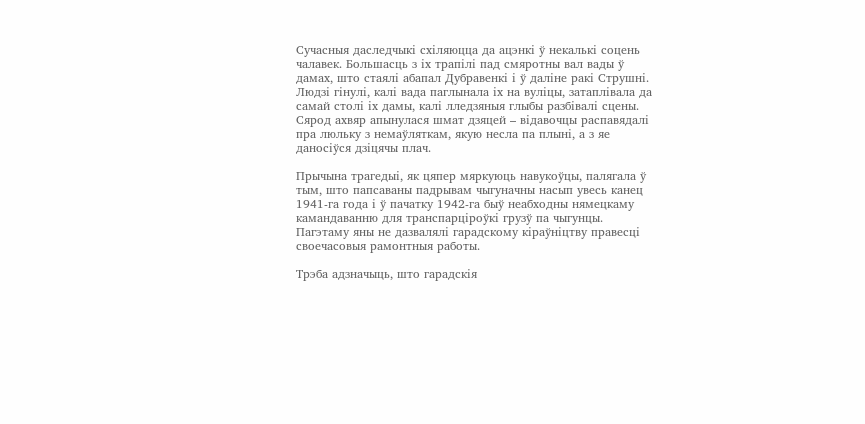Сучасныя даследчыкі схіляюцца да ацэнкі ў некалькі соцень чалавек. Большасць з іх трапілі пад смяротны вал вады ў дамах, што стаялі абапал Дубравенкі і ў даліне ракі Струшні. Людзі гінулі, калі вада паглынала іх на вуліцы, затаплівала да самай столі іх дамы, калі лледзяныя глыбы разбівалі сцены. Сярод ахвяр апынулася шмат дзяцей – відавочцы распавядалі пра люльку з немаўляткам, якую несла па плыні, а з яе даносіўся дзіцячы плач.

Прычына трагедыі, як цяпер мяркуюць навукоўцы, палягала ў тым, што папсаваны падрывам чыгуначны насып увесь канец 1941-га года і ў пачатку 1942-га быў неабходны нямецкаму камандаванню для транспарціроўкі грузў па чыгунцы. Пагэтаму яны не дазвалялі гарадскому кіраўніцтву правесці своечасовыя рамонтныя работы.

Трэба адзначыць, што гарадскія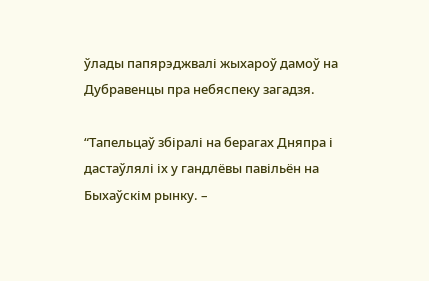ўлады папярэджвалі жыхароў дамоў на Дубравенцы пра небяспеку загадзя.

“Тапельцаў збіралі на берагах Дняпра і дастаўлялі іх у гандлёвы павільён на Быхаўскім рынку. –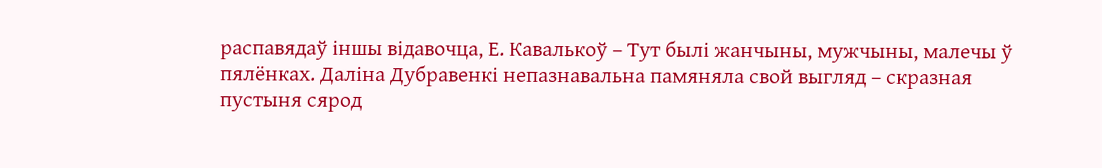распавядаў іншы відавочца, Е. Кавалькоў – Тут былі жанчыны, мужчыны, малечы ў пялёнках. Даліна Дубравенкі непазнавальна памяняла свой выгляд – скразная пустыня сярод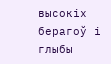высокіх берагоў і глыбы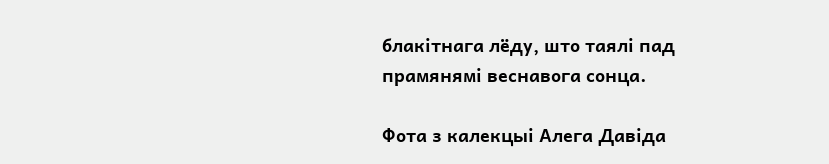блакітнага лёду, што таялі пад прамянямі веснавога сонца.

Фота з калекцыі Алега Давіда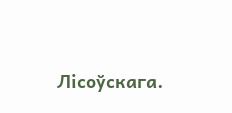Лісоўскага.